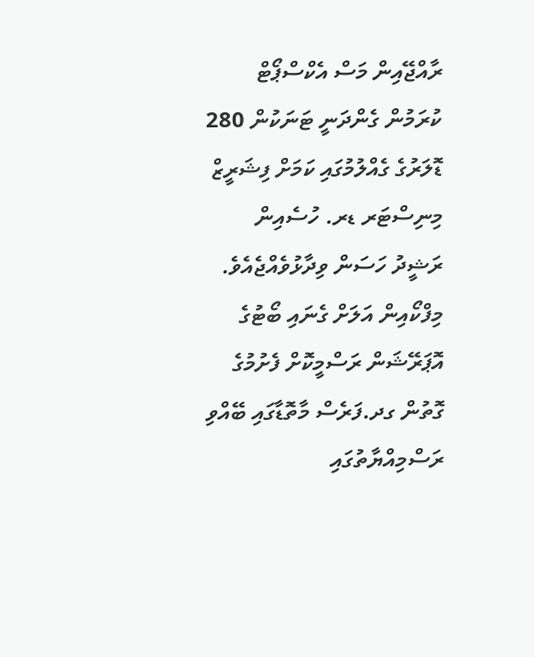ރާއްޖޭއިން މަސް އެކްސްޕޯޓް ކުރަމުން ގެންދަނީ ޓަނަކުން 280 ޑޮލަރުގެ ގެއްލުމުގައި ކަމަށް ފިޝަރީޒް މިނިސްޓަރ ޑރ. ހުސެއިން ރަޝީދު ހަސަން ވިދާޅުވެއްޖެއެވެ.
މިފްކޯއިން އަލަށް ގެނައި ބޯޓުގެ އޮޕަރޭޝަން ރަސްމީކޮށް ފެށުމުގެ ގޮތުން ގދ.ފަރެސް މާތޮޑާގައި ބޭއްވި ރަސްމިއްޔާތުގައި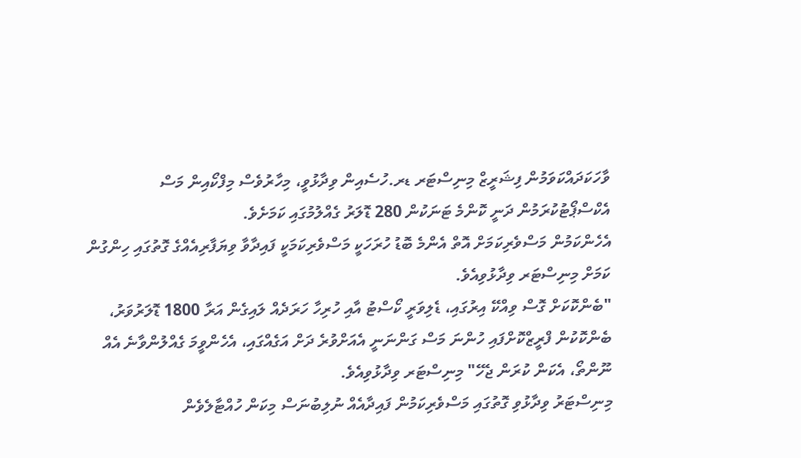ވާހަކަދައްކަވަމުން ފިޝަރީޒް މިނިސްޓަރ ޑރ.ހުސެއިން ވިދާޅުވީ، މިހާރުވެސް މިފްކޯއިން މަސް އެކްސްޕޯޓުކުރަމުން ދަނީ ކޮންމެ ޓަނަކުން 280 ޑޮލަރު ގެއްލުމުގައި ކަމަށެވެ.
އެހެންކަމުން މަސްވެރިކަމަށް އޮތް އެންމެ ބޮޑު ހުރަހަކީ މަސްވެރިކަމަކީ ފައިދާވާ ވިޔަފާރިއެއްގެ ގޮތުގައި ހިންގުން ކަމަށް މިނިސްޓަރ ވިދާޅުވިއެވެ.
"ބެންކޮކަށް ގޮސް ވިއްކޭ އިރުގައި، ޑެލިވަރީ ކޯސްޓު އާއި ހުރިހާ ހަރަދެއް ލައިގެން އަރާ 1800 ޑޮލަރުވަރު، ބެންކޮކުން ފްރީޒްކޮށްފައި ހުންނަ މަސް ގަންނަނީ އެއަށްވުރެ ދަށް އަގެއްގައި، އެހެންވީމަ ގެއްލުންވާނެ އެއް ނޫންތޯ، އެކަން ކުރަން ޖެހޭ" މިނިސްޓަރ ވިދާޅުވިއެވެ.
މިނިސްޓަރު ވިދާޅުވި ގޮތުގައި މަސްވެރިކަމުން ފައިދާއެއް ނުލިބުނަސް މިކަން ހުއްޓާލެވެން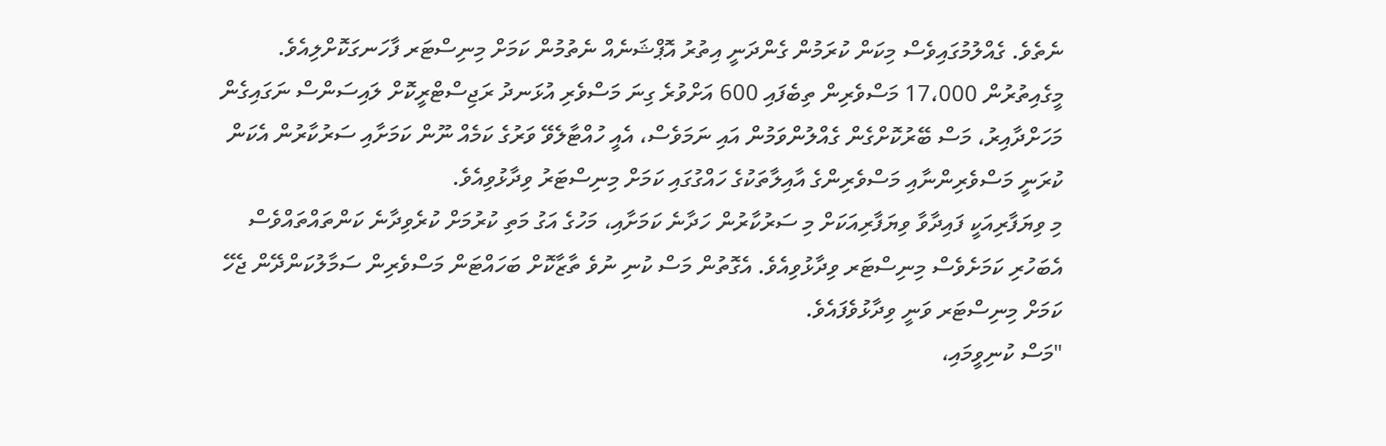ނެތެވެ. ގެއްލުމުގައިވެސް މިކަން ކުރަމުން ގެންދަނީ އިތުރު އޮޕްޝަނެއް ނެތުމުން ކަމަށް މިނިސްޓަރ ފާހަނގަކޮށްލިއެވެ.
މީގެއިތުރުން 17،000 މަސްވެރިން ތިބެފައި 600 އަށްވުރެ ގިނަ މަސްވެރި އުޅަނދު ރަޖިސްޓްރީކޮށް ލައިސަންސް ނަގައިގެން މަހަށްދާއިރު، މަސް ބޭރުކޮށްގެން ގެއްލުންވަމުން އައި ނަމަވެސް، އެއީ ހުއްޓާލެވޭ ވަރުގެ ކަމެއް ނޫން ކަމަށާއި ސަރުކާރުން އެކަން ކުރަނީ މަސްވެރިންނާއި މަސްވެރިންގެ އާއިލާތަކުގެ ހައްގުގައި ކަމަށް މިނިސްޓަރު ވިދާޅުވިއެވެ.
މި ވިޔަފާރިއަކީ ފައިދާވާ ވިޔަފާރިއަކަށް މި ސަރުކާރުން ހަދާނެ ކަމަށާއި، މަހުގެ އަގު މަތި ކުރުމަށް ކުރެވިދާނެ ކަންތައްތައްވެސް އެބަހުރި ކަމަށެވެސް މިނިސްޓަރ ވިދާޅުވިއެވެ. އެގޮތުން މަސް ކުނި ނުވެ ތާޒާކޮށް ބަހައްޓަން މަސްވެރިން ސަމާލުކަންދޭން ޖެހޭ ކަމަށް މިނިސްޓަރ ވަނީ ވިދާޅުވެފައެވެ.
"މަސް ކުނިވީމައި،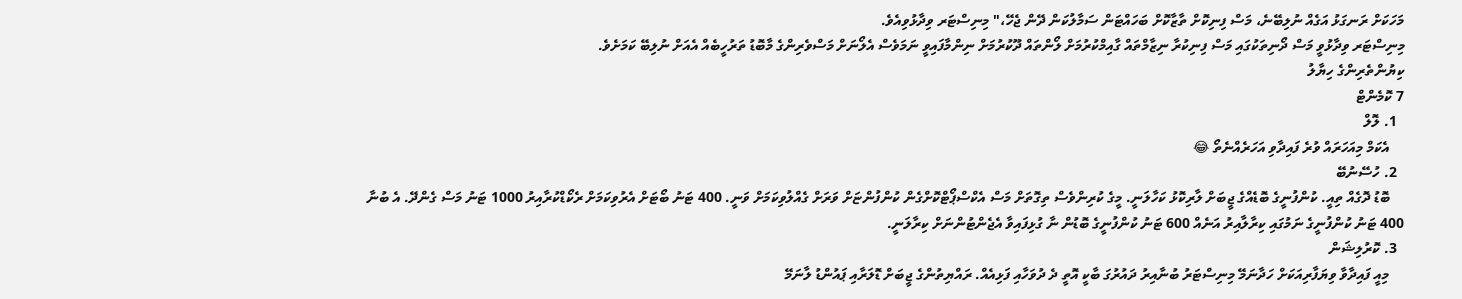މަހަކަށް ރަނގަޅު އަގެއް ނުލިބޭނެ، މަސް ފިނިކޮށް ތާޒާކޮށް ބަހައްޓަން ސަމާލުކަން ދޭން ޖެހޭ،" މިނިސްޓަރ ވިދާޅުވިއެވެ.
މިނިސްޓަރ ވިދާޅުވީ މަސް ދޯނިތަކުގައި މަސް ފިނިކުރާ ނިޒާމްތައް ގާއިމްކުރުމަށް ލޯންތައް ދޫކުރުމަށް ނިންމާފައިވީ ނަމަވެސް އެލޯނަށް މަސްވެރިންގެ މާބޮޑު ތަރުހީބެއް އެއަށް ނުލިބޭ ކަމަށެވެ.
ކިޔުންތެރިންގެ ހިޔާލު
7 ކޮމެންޓް
  1. ލޮލް
    އެކަމް މިއަހަރައް ވުރެ ފައިދާވި އަހަރެއްނެތޯ 😂
  2. ހުސޭނުބޭ
    ބޮޑު ދޮގެއް ތިއީ. ކުންފުނީގެ ބޮޑެއްގެ ޖީބަށް ލާރިކޮޅު ކަހާލަނީ. މީގެ ކުރިންވެސް ތިގޮތަށް މަސް އެކްސްޕޯޓްކޮށްގެން ކުންފުންޏަށް ވަރަށް ގެއްލުވިކަމަށް ވަނީ. 400 ޓަނު ބޯޓަށް އެރުވިކަމަށް ރެކޯޑްކުރާއިރު 1000 ޓަނު މަސް ގެންދޭ. އެ ބުނާ 400 ޓަނު ކުންފުނީގެ ނަމުގައި ކިރާލާއިރު އަނެއް 600 ޓަނު ކުންފުނީގެ ބޮޑުން ނާ ގުޅިފައިވާ އެޖެންޓުންނަށް ކިރާލަނީ.
  3. ކޮރުލިޝަން
    މިއީ ފައިދާވާ ވިޔަފާރިއަކަށް ހަދާނަމޭ މިނިސްޓަރު ބުނާއިރު ދައުރުގަ ބާކީ އޮތީ ދެ ދުވަހާއި ފަޅިއެއް. ރައްޔިތުންގެ ޖީބަށް ޑޮލަރާއި ޕައުންޑު ލާނަމޭ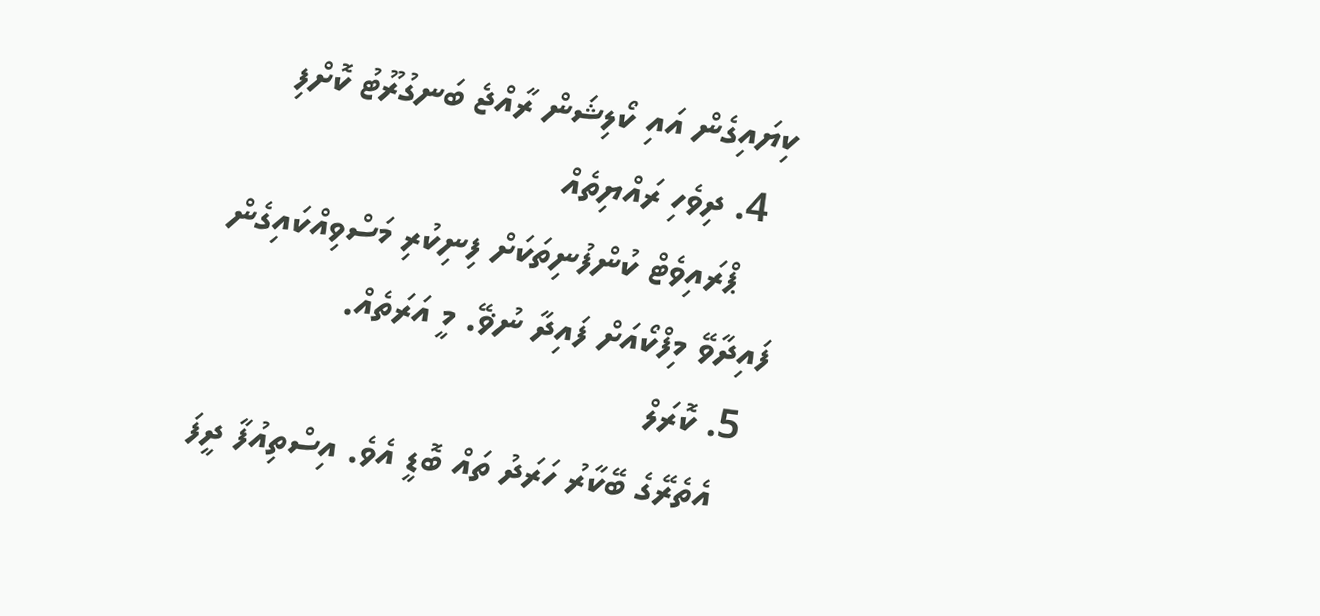ކިޔައިގެން އައި ކޯލިޝަން ރާއްޖެ ބަނގުރޫޓު ކޮށްފި
  4. ދިވެހި ރައްޔިތެއް
    ޕްރައިވެޓް ކުންފުނިތަކަށް ފިނިކުރި މަސްވިއްކައިގެން ފައިދާވޭ މިފްކޯއަށް ފައިދާ ނުޥޭ. މީ އަރަތެއް.
  5. ކޮރަލް
    އެތެރޭގެ ބޭކާރު ހަރަދު ތައް ބޮޑީ އެވެ. އިސްތިއުފާ ދީފަ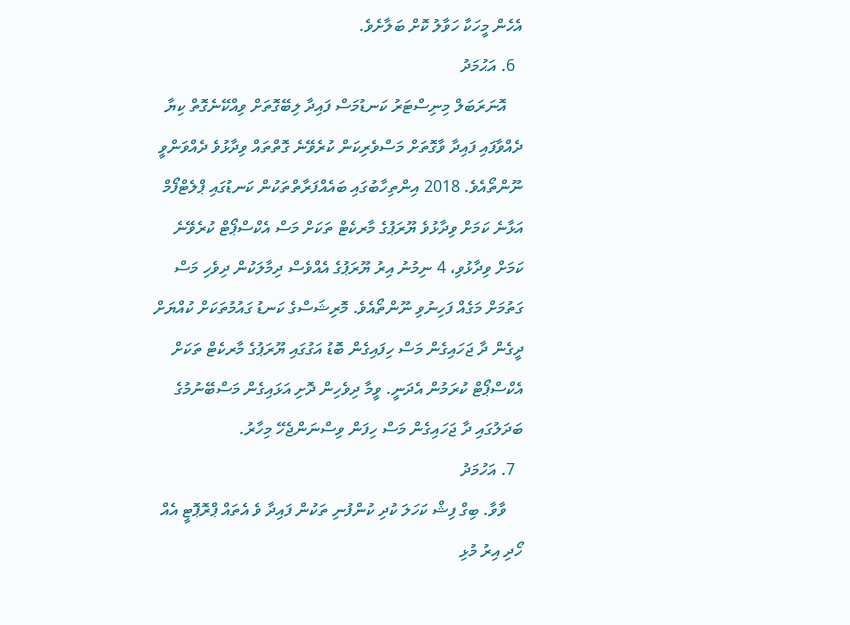އެހެން މީހަކާ ހަވާލު ކޮށް ބަލާށެވެ.
  6. އަޙުމަދު
    އޮނަރަބަލް މިނިސްޓަރު ކަނޑުމަސް ފައިދާ ލިބޭގޮތަށް ވިއްކޭނެގޮތް ކިޔާ ދެއްވާފައި ފައިދާ ވާގޮތަށް މަސްވެރިކަން ކުރެވޭނެ ގޮތްތައް ވިދާޅުވެ ދެއްވަންވީ ނޫންތޯއެވެ. 2018 އިންތިހާބުގައި ބައެއްފަރާތްތަކުން ކަނޑުގައި ޕްލެޓްފޯމް އަޅާނެ ކަމަށް ވިދާޅުވެ ޔޫރަޕުގެ މާރކެޓް ތަކަށް މަސް އެކްސްޕޯޓް ކުރެވޭނެ ކަމަށް ވިދާޅުވި، 4 ނިމުނު އިރު ޔޫރަޕުގެ އެއްވެސް ދިމާލަކުން ދިވެހި މަސް ގަތުމަށް މަގެއް ފަހިނުވި ނޫންތޯއެވެ. މޮރިޝަސްގެ ކަނޑު ގައުމުތަކަށް ކުއްޔަށް ދީގެން ދާ ޖަހައިގެން މަސް ހިފައިގެން ބޮޑު އަގުގައި ޔޫރަޕުގެ މާރކެޓް ތަކަށް އެކްސްޕޯޓް ކުރަމުން އެދަނީ. ވީމާ ދިވެހިން ދޮށި އަޅައިގެން މަސްބޭނުމުގެ ބަދަލުގައި ދާ ޖަހައިގެން މަސް ހިފަން ވިސްނަންޖެހޭ މިހާރު.
  7. އަހުމަދު
    ވާވާ. ބިގް ފިޝް ކަހަލަ ކުދި ކުންފުނި ތަކުން ފައިދާ ވެ އެތައް ޕްރޮޕޮޓީ އެއް ހޯދި އިރު މުޅި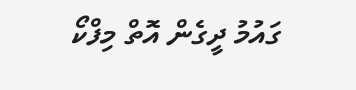ގައުމު ދީގެން އޮތް މިފްކޯ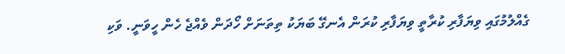ގެއްލުމުގައި ވިޔަފާރި ކުރާތީ ވިޔަފާރި ކުރަން އެނގޭ ބަޔަކު ތިތަނަށް ހޯދަން ވެއްޖެ ހެން ހީވަނީ. ވަކި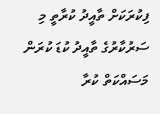ފިކުރަކަށް ތާއީދު ކުރާތީ މި ސަރުކާރުގެ ތާއީދު ކުޑަ ކުރަން މަސައްކަތް ކުރާ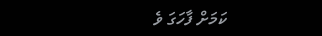ކަމަށް ފާހަގަ ވެ